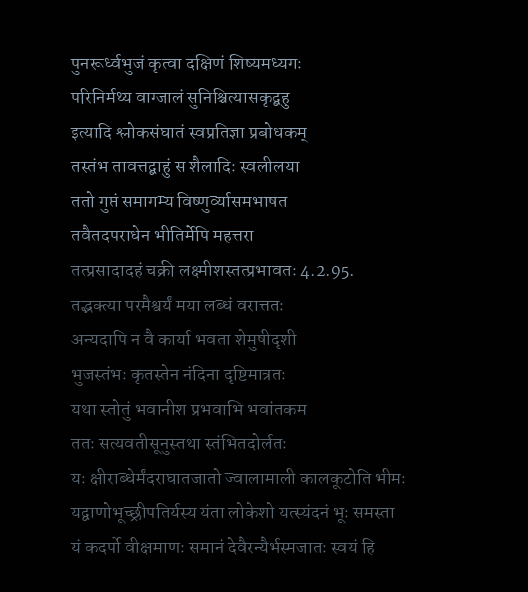पुनरूर्ध्वभुजं कृत्वा दक्षिणं शिष्यमध्यगः
परिनिर्मथ्य वाग्जालं सुनिश्चित्यासकृद्बहु
इत्यादि श्लोकसंघातं स्वप्रतिज्ञा प्रबोधकम्
तस्तंभ तावत्तद्बाहुं स शैलादिः स्वलीलया
ततो गुप्तं समागम्य विष्णुर्व्यासमभाषत
तवैतदपराधेन भीतिर्मेपि महत्तरा
तत्प्रसादादहं चक्री लक्ष्मीशस्तत्प्रभावतः 4.2.95.
तद्भक्त्या परमैश्वर्यं मया लब्धं वरात्ततः
अन्यदापि न वै कार्या भवता शेमुषीदृशी
भुजस्तंभः कृतस्तेन नंदिना दृष्टिमात्रतः
यथा स्तोतुं भवानीश प्रभवाभि भवांतकम
ततः सत्यवतीसूनुस्तथा स्तंभितदोर्लतः
यः क्षीराब्धेर्मंदराघातजातो ज्वालामाली कालकूटोति भीमः
यद्वाणोभूच्छ्रीपतिर्यस्य यंता लोकेशो यत्स्यंदनं भूः समस्ता
यं कदर्पो वीक्षमाणः समानं देवैरन्यैर्भस्मजातः स्वयं हि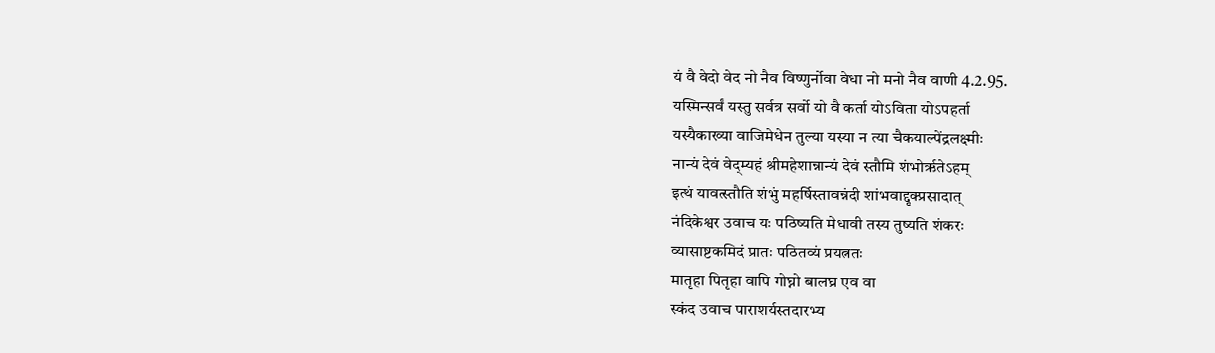यं वै वेदो वेद नो नैव विष्णुर्नोवा वेधा नो मनो नैव वाणी 4.2.95.
यस्मिन्सर्वं यस्तु सर्वत्र सर्वो यो वै कर्ता योऽविता योऽपहर्ता
यस्यैकाख्या वाजिमेधेन तुल्या यस्या न त्या चैकयाल्पेंद्रलक्ष्मीः
नान्यं देवं वेद्म्यहं श्रीमहेशान्नान्यं देवं स्तौमि शंभोर्ऋतेऽहम्
इत्थं यावत्स्तौति शंभुं महर्षिस्तावन्नंदी शांभवाद्दृक्प्रसादात्
नंदिकेश्वर उवाच यः पठिष्यति मेधावी तस्य तुष्यति शंकरः
व्यासाष्टकमिदं प्रातः पठितव्यं प्रयत्नतः
मातृहा पितृहा वापि गोघ्नो बालघ्र एव वा
स्कंद उवाच पाराशर्यस्तदारभ्य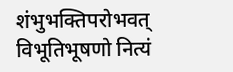शंभुभक्तिपरोभवत्
विभूतिभूषणो नित्यं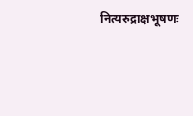नित्यरुद्राक्षभूषणः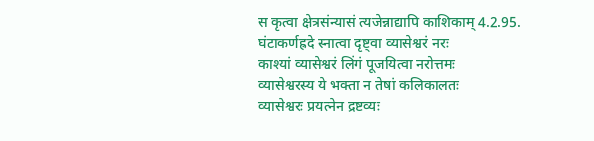स कृत्वा क्षेत्रसंन्यासं त्यजेन्नाद्यापि काशिकाम् 4.2.95.
घंटाकर्णह्रदे स्नात्वा दृष्ट्वा व्यासेश्वरं नरः
काश्यां व्यासेश्वरं लिंगं पूजयित्वा नरोत्तमः
व्यासेश्वरस्य ये भक्ता न तेषां कलिकालतः
व्यासेश्वरः प्रयत्नेन द्रष्टव्यः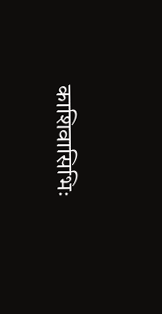काशिवासिभिः